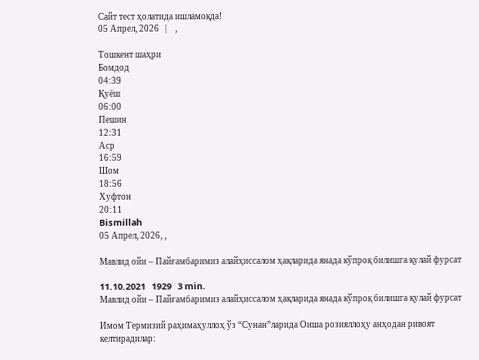Сайт тест ҳолатида ишламоқда!
05 Апрел, 2026   |    ,

Тошкент шаҳри
Бомдод
04:39
Қуёш
06:00
Пешин
12:31
Аср
16:59
Шом
18:56
Хуфтон
20:11
Bismillah
05 Апрел, 2026, ,

Мавлид ойи – Пайғамбаримиз алайҳиссалом ҳақларида янада кўпроқ билишга қулай фурсат

11.10.2021   1929   3 min.
Мавлид ойи – Пайғамбаримиз алайҳиссалом ҳақларида янада кўпроқ билишга қулай фурсат

Имом Термизий раҳимаҳуллоҳ ўз “Сунан”ларида Оиша розияллоҳу анҳодан ривоят келтирадилар: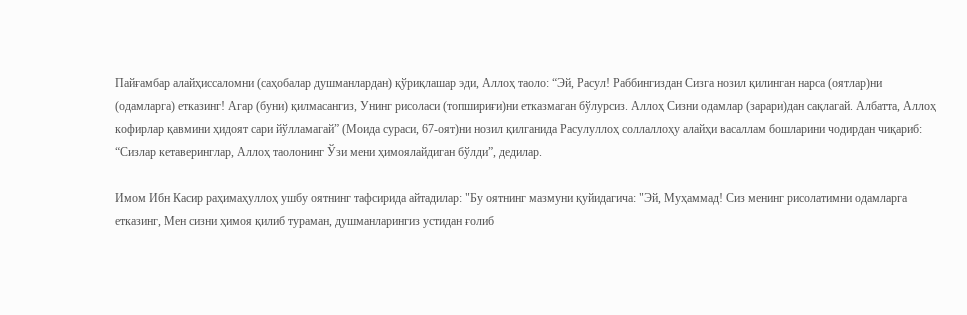Пайғамбар алайҳиссаломни (саҳобалар душманлардан) қўриқлашар эди, Аллоҳ таоло: “Эй, Расул! Раббингиздан Сизга нозил қилинган нарса (оятлар)ни (одамларга) етказинг! Агар (буни) қилмасангиз, Унинг рисоласи (топшириғи)ни етказмаган бўлурсиз. Аллоҳ Сизни одамлар (зарари)дан сақлагай. Албатта, Аллоҳ кофирлар қавмини ҳидоят сари йўлламагай” (Моида сураси, 67-оят)ни нозил қилганида Расулуллоҳ соллаллоҳу алайҳи васаллам бошларини чодирдан чиқариб: “Сизлар кетаверинглар, Аллоҳ таолонинг Ўзи мени ҳимоялайдиган бўлди”, дедилар.

Имом Ибн Касир раҳимаҳуллоҳ ушбу оятнинг тафсирида айтадилар: "Бу оятнинг мазмуни қуйидагича: "Эй, Муҳаммад! Сиз менинг рисолатимни одамларга етказинг, Мен сизни ҳимоя қилиб тураман, душманларингиз устидан ғолиб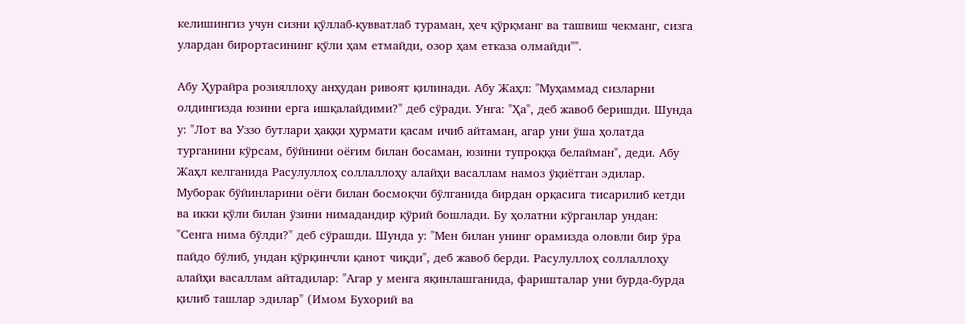келишингиз учун сизни қўллаб-қувватлаб тураман, ҳеч қўрқманг ва ташвиш чекманг, сизга улардан бирортасининг қўли ҳам етмайди, озор ҳам етказа олмайди"".

Абу Ҳурайра розияллоҳу анҳудан ривоят қилинади. Абу Жаҳл: "Муҳаммад сизларни олдингизда юзини ерга ишқалайдими?" деб сўради. Унга: "Ҳа", деб жавоб беришди. Шунда у: "Лот ва Уззо бутлари ҳаққи ҳурмати қасам ичиб айтаман, агар уни ўша ҳолатда турганини кўрсам, бўйнини оёғим билан босаман, юзини тупроққа белайман", деди. Абу Жаҳл келганида Расулуллоҳ соллаллоҳу алайҳи васаллам намоз ўқиётган эдилар. Муборак бўйинларини оёғи билан босмоқчи бўлганида бирдан орқасига тисарилиб кетди ва икки қўли билан ўзини нимадандир қўрий бошлади. Бу ҳолатни кўрганлар ундан: "Сенга нима бўлди?" деб сўрашди. Шунда у: "Мен билан унинг орамизда оловли бир ўра пайдо бўлиб, ундан қўрқинчли қанот чиқди", деб жавоб берди. Расулуллоҳ соллаллоҳу алайҳи васаллам айтадилар: "Агар у менга яқинлашганида, фаришталар уни бурда-бурда қилиб ташлар эдилар" (Имом Бухорий ва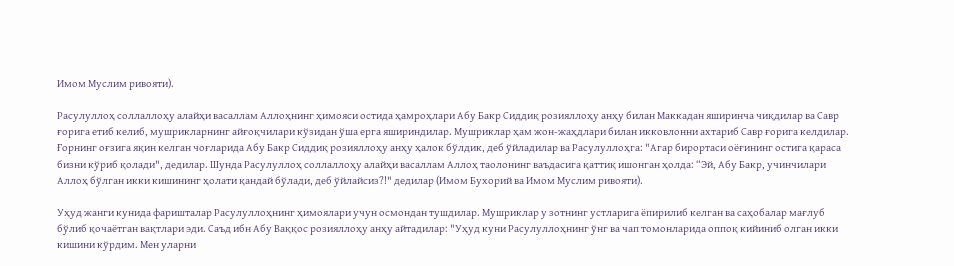Имом Муслим ривояти).

Расулуллоҳ соллаллоҳу алайҳи васаллам Аллоҳнинг ҳимояси остида ҳамроҳлари Абу Бакр Сиддиқ розияллоҳу анҳу билан Маккадан яширинча чиқдилар ва Савр ғорига етиб келиб, мушрикларнинг айғоқчилари кўзидан ўша ерга яшириндилар. Мушриклар ҳам жон-жаҳдлари билан икковлонни ахтариб Савр ғорига келдилар. Ғорнинг оғзига яқин келган чоғларида Абу Бакр Сиддиқ розияллоҳу анҳу ҳалок бўлдик, деб ўйладилар ва Расулуллоҳга: "Агар бирортаси оёғининг остига қараса бизни кўриб қолади", дедилар. Шунда Расулуллоҳ соллаллоҳу алайҳи васаллам Аллоҳ таолонинг ваъдасига қаттиқ ишонган ҳолда: “Эй, Абу Бакр, учинчилари Аллоҳ бўлган икки кишининг ҳолати қандай бўлади, деб ўйлайсиз?!" дедилар (Имом Бухорий ва Имом Муслим ривояти).

Уҳуд жанги кунида фаришталар Расулуллоҳнинг ҳимоялари учун осмондан тушдилар. Мушриклар у зотнинг устларига ёпирилиб келган ва саҳобалар мағлуб бўлиб қочаётган вақтлари эди. Саъд ибн Абу Ваққос розияллоҳу анҳу айтадилар: "Уҳуд куни Расулуллоҳнинг ўнг ва чап томонларида оппоқ кийиниб олган икки кишини кўрдим. Мен уларни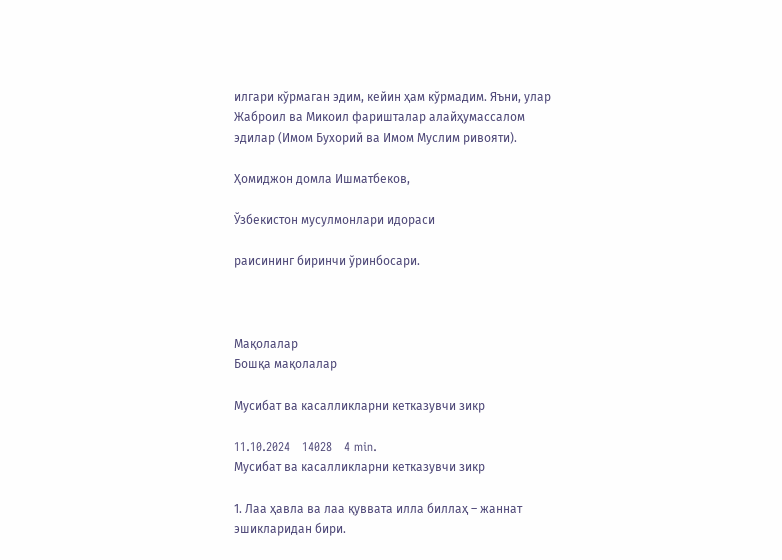илгари кўрмаган эдим, кейин ҳам кўрмадим. Яъни, улар Жаброил ва Микоил фаришталар алайҳумассалом эдилар (Имом Бухорий ва Имом Муслим ривояти).

Ҳомиджон домла Ишматбеков,

Ўзбекистон мусулмонлари идораси

раисининг биринчи ўринбосари.



Мақолалар
Бошқа мақолалар

Мусибат ва касалликларни кетказувчи зикр

11.10.2024   14028   4 min.
Мусибат ва касалликларни кетказувчи зикр

1. Лаа ҳавла ва лаа қуввата илла биллаҳ – жаннат эшикларидан бири.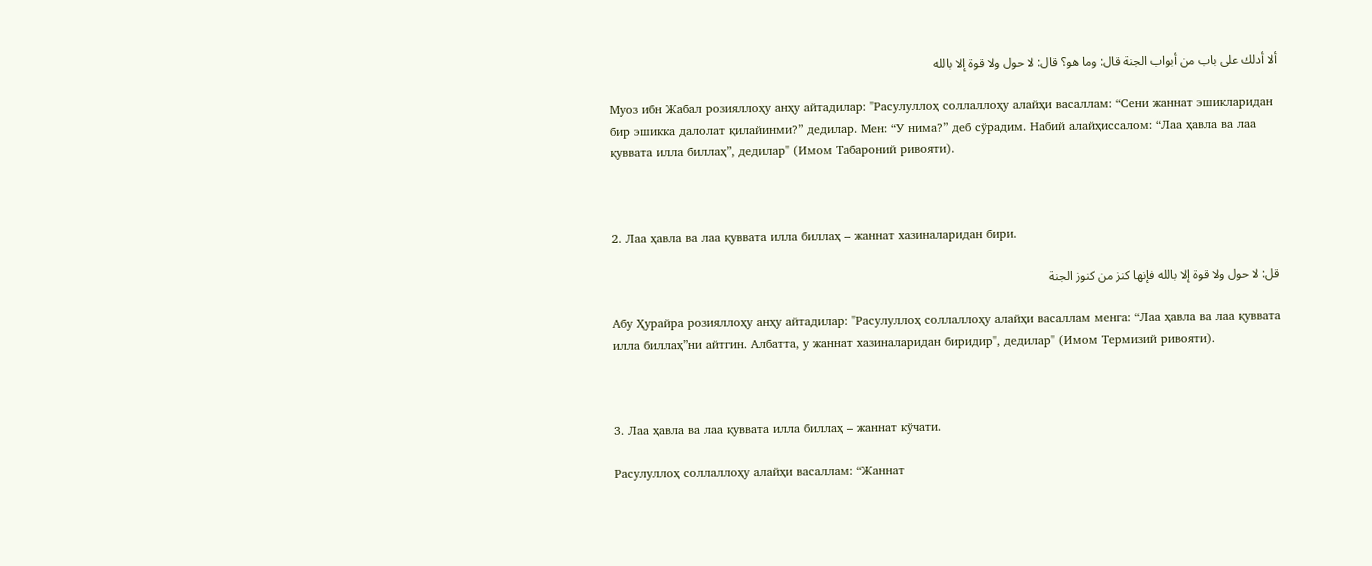ألا أدلك على باب من أبواب الجنة قال: وما هو؟ قال: لا حول ولا قوة إلا بالله

Муоз ибн Жабал розияллоҳу анҳу айтадилар: "Расулуллоҳ соллаллоҳу алайҳи васаллам: “Сени жаннат эшикларидан бир эшикка далолат қилайинми?” дедилар. Мен: “У нима?” деб сўрадим. Набий алайҳиссалом: “Лаа ҳавла ва лаа қуввата илла биллаҳ”, дедилар" (Имом Табароний ривояти).



2. Лаа ҳавла ва лаа қуввата илла биллаҳ – жаннат хазиналаридан бири.

قل: لا حول ولا قوة إلا بالله فإنها كنز من كنوز الجنة

Абу Ҳурайра розияллоҳу анҳу айтадилар: "Расулуллоҳ соллаллоҳу алайҳи васаллам менга: “Лаа ҳавла ва лаа қуввата илла биллаҳ”ни айтгин. Албатта, у жаннат хазиналаридан биридир", дедилар" (Имом Термизий ривояти).



3. Лаа ҳавла ва лаа қуввата илла биллаҳ – жаннат кўчати.

Расулуллоҳ соллаллоҳу алайҳи васаллам: “Жаннат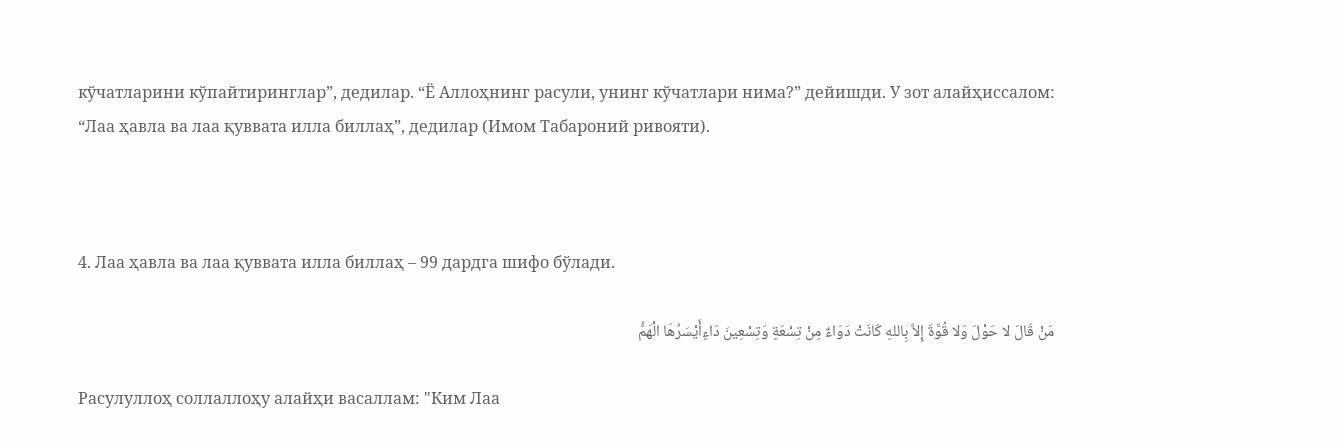кўчатларини кўпайтиринглар”, дедилар. “Ё Аллоҳнинг расули, унинг кўчатлари нима?” дейишди. У зот алайҳиссалом: “Лаа ҳавла ва лаа қуввата илла биллаҳ”, дедилар (Имом Табароний ривояти).



4. Лаа ҳавла ва лаа қуввата илла биллаҳ – 99 дардга шифо бўлади.

مَنْ قَالَ لا حَوْلَ وَلا قُوَّةَ إِلاَّ بِاللهِ كَانَتْ دَوَاءٌ مِنْ تِسْعَةٍ وَتِسْعِينَ دَاءٍأَيْسَرُهَا الْهَمُّ

Расулуллоҳ соллаллоҳу алайҳи васаллам: "Ким Лаа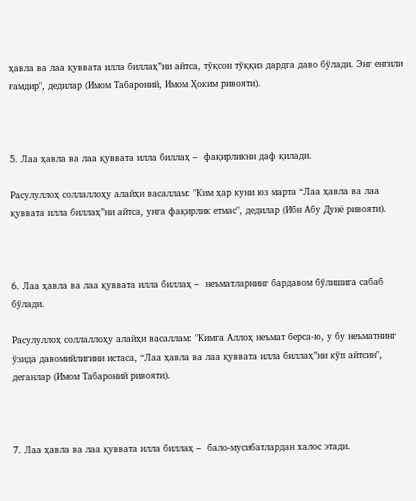ҳавла ва лаа қуввата илла биллаҳ”ни айтса, тўқсон тўққиз дардга даво бўлади. Энг енгили ғамдир", дедилар (Имом Табароний, Имом Ҳоким ривояти).



5. Лаа ҳавла ва лаа қуввата илла биллаҳ –  фақирликни даф қилади.

Расулуллоҳ соллаллоҳу алайҳи васаллам: "Ким ҳар куни юз марта “Лаа ҳавла ва лаа қуввата илла биллаҳ”ни айтса, унга фақирлик етмас", дедилар (Ибн Абу Дунё ривояти).



6. Лаа ҳавла ва лаа қуввата илла биллаҳ –  неъматларнинг бардавом бўлишига сабаб бўлади.

Расулуллоҳ соллаллоҳу алайҳи васаллам: "Кимга Аллоҳ неъмат берса-ю, у бу неъматнинг ўзида давомийлигини истаса, “Лаа ҳавла ва лаа қуввата илла биллаҳ”ни кўп айтсин", деганлар (Имом Табароний ривояти).



7. Лаа ҳавла ва лаа қуввата илла биллаҳ –  бало-мусибатлардан халос этади.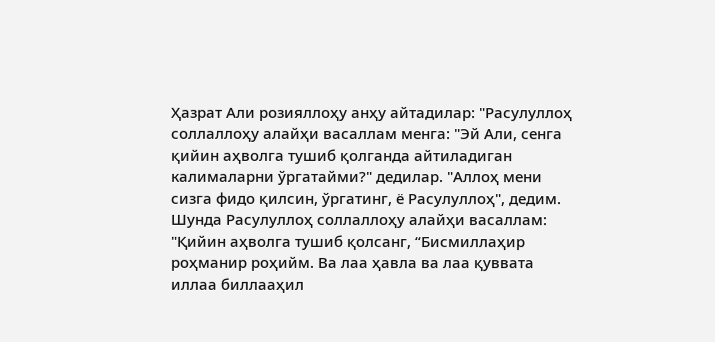Ҳазрат Али розияллоҳу анҳу айтадилар: "Расулуллоҳ соллаллоҳу алайҳи васаллам менга: "Эй Али, сенга қийин аҳволга тушиб қолганда айтиладиган калималарни ўргатайми?" дедилар. "Аллоҳ мени сизга фидо қилсин, ўргатинг, ё Расулуллоҳ", дедим. Шунда Расулуллоҳ соллаллоҳу алайҳи васаллам: "Қийин аҳволга тушиб қолсанг, “Бисмиллаҳир роҳманир роҳийм. Ва лаа ҳавла ва лаа қуввата иллаа биллааҳил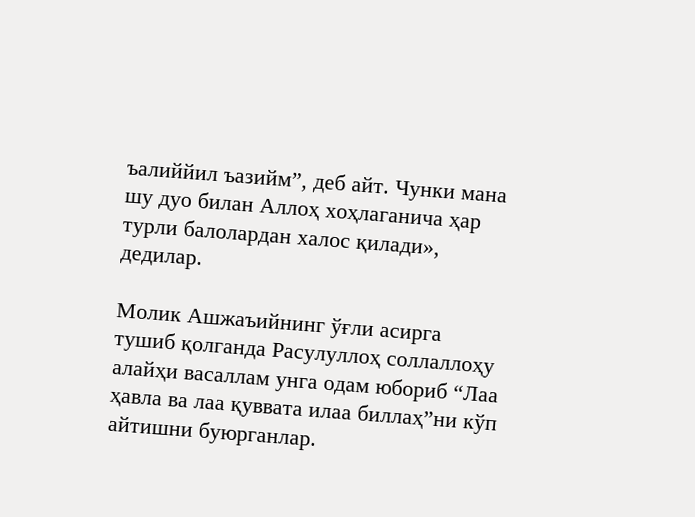ъалиййил ъазийм”, деб айт. Чунки мана шу дуо билан Аллоҳ хоҳлаганича ҳар турли балолардан халос қилади», дедилар.

Молик Ашжаъийнинг ўғли асирга тушиб қолганда Расулуллоҳ соллаллоҳу алайҳи васаллам унга одам юбориб “Лаа ҳавла ва лаа қуввата илаа биллаҳ”ни кўп айтишни буюрганлар.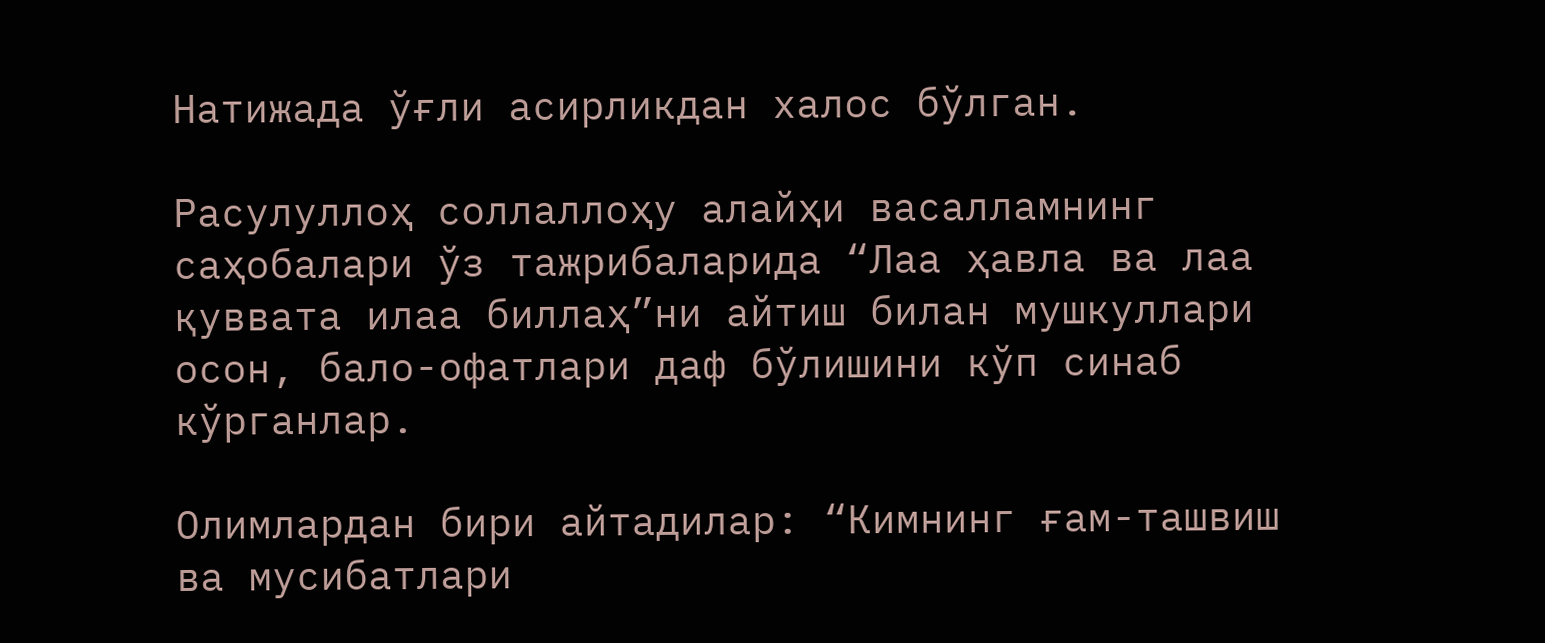Натижада ўғли асирликдан халос бўлган.

Расулуллоҳ соллаллоҳу алайҳи васалламнинг саҳобалари ўз тажрибаларида “Лаа ҳавла ва лаа қуввата илаа биллаҳ”ни айтиш билан мушкуллари осон, бало-офатлари даф бўлишини кўп синаб кўрганлар.

Олимлардан бири айтадилар: “Кимнинг ғам-ташвиш ва мусибатлари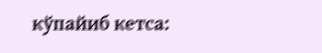кўпайиб кетса: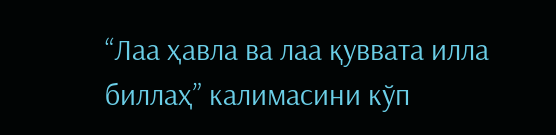“Лаа ҳавла ва лаа қуввата илла биллаҳ” калимасини кўп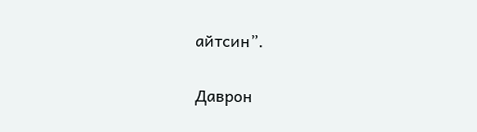айтсин”.

Даврон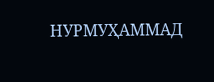НУРМУҲАММАД